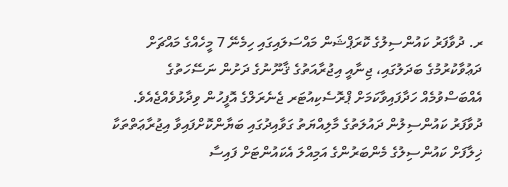ރ. ދުވާފަރު ކައުންސިލުގެ ކޮރަޕްޝަން މައްސަލައިގައި ހިމެނޭ 7 މީހެއްގެ މައްޗަށް ދަޢުވާކުރުމުގެ ބަދަލުގައި، ޖިނާއީ އިޖުރާއަތުގެ ޤާނޫނުގެ ދަށުން ނަސޭހަތުގެ އެއްބަސްވުމެއް ހަދާފައިވާކަމަށް ޕްރޮސެކިއުޓަރ ޖެނެރަލްގެ އޮފީހުން ވިދާޅުވެއްޖެއެވެ.
ދުވާފަރު ކައުންސިލުން ދައުލަތުގެ މާލިއްޔަތު ގަވާއިދުގައި ބަޔާންކޮށްފައިވާ އިޖުރާޢަތްތަކާ ޚިލާފަށް ކައުންސިލުގެ މެންބަރުންގެ އަމިއްލަ އެކައުންޓަށް ފައިސާ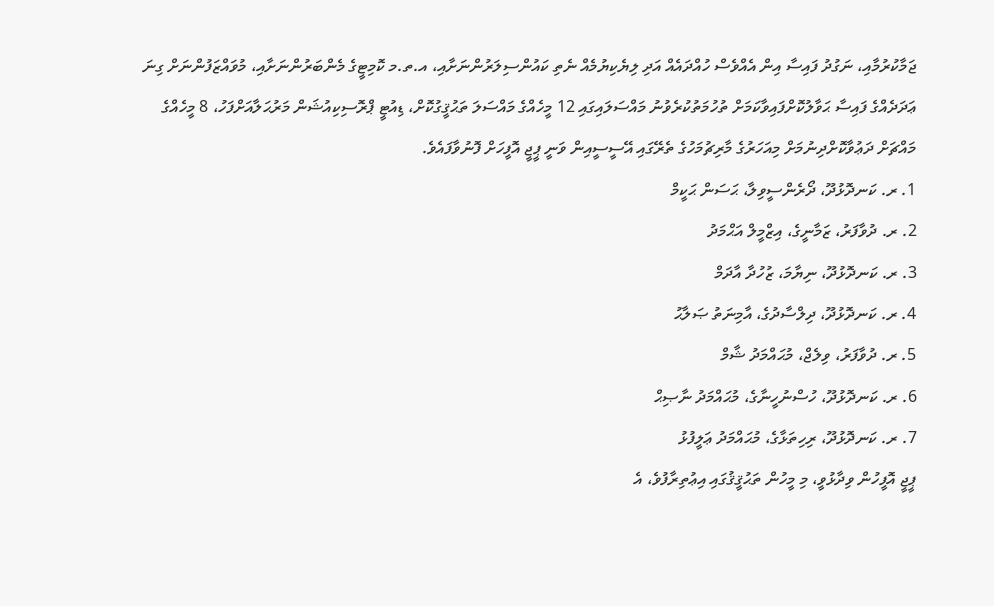ޖަމާކުރުމާއި، ނަގުދު ފައިސާ އިން އެއްވެސް ހުއްދައެއް އަދި ލިޔެކިޔުމެއް ނެތި ކައުންސިލަރުންނަށާއި، އ.ތ.މ ކޮމިޓީގެ މެންބަރުންނަށާއި، މުވައްޒަފުންނަށް ގިނަ ޢަދަދެއްގެ ފައިސާ ޙަވާލުކޮށްފައިވާކަމަށް ތުހުމަތުކުރެވުނު މައްސަލައިގައި 12 މީހެއްގެ މައްސަލަ ތަޙުޤީގުކޮށް، ޑިއުޓީ ޕްރޮސިކިއުޝަން މަރުޙަލާއަށްފަހު، 8 މީހެއްގެ މައްޗަށް ދަޢުވާކޮށްދިނުމަށް މިއަހަރުގެ މާރިޗުމަހުގެ ތެރޭގައި އޭސީސީއިން ވަނީ ޕީޖީ އޮފީހަށް ފޮނުވާފައެވެ.
1. ރ. ކަނދޮޅުދޫ، ދޯރެންސީވިލާ، ޙަސަން ޙަކީމް
2. ރ. ދުވާފަރު، ޒަމާނީގެ، އިޒްމީލް އަޙްމަދު
3. ރ. ކަނދޮޅުދޫ، ނިޔާމަ، ޒުހުދާ އާދަމް
4. ރ. ކަނދޮޅުދޫ، ދިލްސާދުގެ، އާމިނަތު ޞަލާޙު
5. ރ. ދުވާފަރު، ވިލެޖް، މުޙައްމަދު ޝާމް
6. ރ. ކަނދޮޅުދޫ، ހުސްނުހީނާގެ، މުޙައްމަދު ނާޞިޙް
7. ރ. ކަނދޮޅުދޫ، ރިހިތަޅާގެ، މުޙައްމަދު ޢަލީފުޅު
ޕީޖީ އޮފީހުން ވިދާޅުވީ، މި މީހުން ތަޙުޤީޤުގައި އިޢުތިރާފުވެ، އެ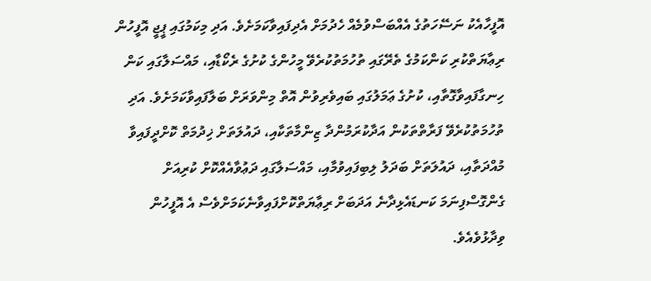އޮފީހާއެކު ނަސޭހަތުގެ އެއްބަސްވުމެއް ހެދުމަށް އެދިފައިވާކަމަށެވެ. އަދި މިކަމުގައި ޕީޖީ އޮފީހުން ރިޢާޔަތްކުރި ކަންކަމުގެ ތެރޭގައި ތުހުމަތުކުރެވޭ މީހުންގެ ކުށުގެ ރެކޯޑާއި، މައްސަލާގައި ކަން ހިނގާފައިވާގޮތާއި، ކުށުގެ ޢަމަލުގައި ބައިވެރިވުން އޮތް މިންވަރަށް ބަލާފައިވާކަމަށެވެ. އަދި ތުހުމަތުކުރެވޭ ފަރާތްތަކުން އަދާކުރަމުންދާ ޒިންމާތަކާއި، ދައުލަތަށް ޚިދުމަތް ކޮށްދީފައިވާ މުއްދަތާއި، ދައުލަތަށް ބަދަލު ލިބިފައިވުމާއި، މައްސަލާގައި ދަޢުވާއެއްކޮށް ކުރިއަށް ގެންގޮސްފިނަމަ ކަނޑައެޅިދާނެ އަދަބަށް ރިޢާޔަތްކޮށްފައިވާނެކަމަށްވެސް އެ އޮފީހުން ވިދާޅުވެއެވެ.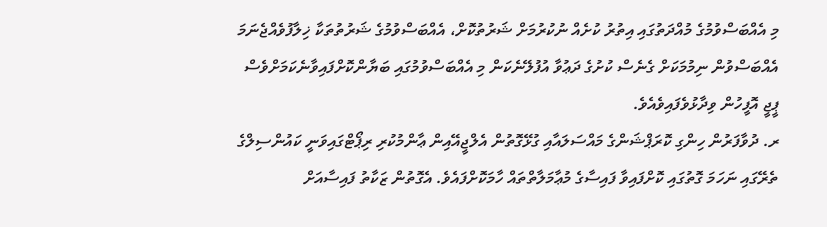މި އެއްބަސްވުމުގެ މުއްދަތުގައި އިތުރު ކުށެއް ނުކުރުމަށް ޝަރުތުކޮށް، އެއްބަސްވުމުގެ ޝަރުތުތަކާ ޚިލާފުވެއްޖެނަމަ އެއްބަސްވުން ނިމުމަކަށް ގެނެސް ކުށުގެ ދަޢުވާ އުފުލޭނެކަން މި އެއްބަސްވުމުގައި ބަޔާންކޮށްފައިވާނެކަމަށްވެސް ޕީޖީ އޮފީހުން ވިދާޅުވެފައިވެއެވެ.
ރ. ދުވާފަރުން ހިންގި ކޮރަޕްޝަންގެ މައްސަލައާއި ގުޅޭގޮތުން އެލްޖީއޭއިން ޢާންމުކުރި ރިޕޯޓްގައިވަނީ ކައުންސިލްގެ ތެރޭގައި ނަހަމަ ގޮތުގައި ކޮށްފައިވާ ފައިސާގެ މުޢާމަލާތްތައް ހާމަކޮށްފައެވެ. އެގޮތުން ޒަކާތު ފައިސާއަށް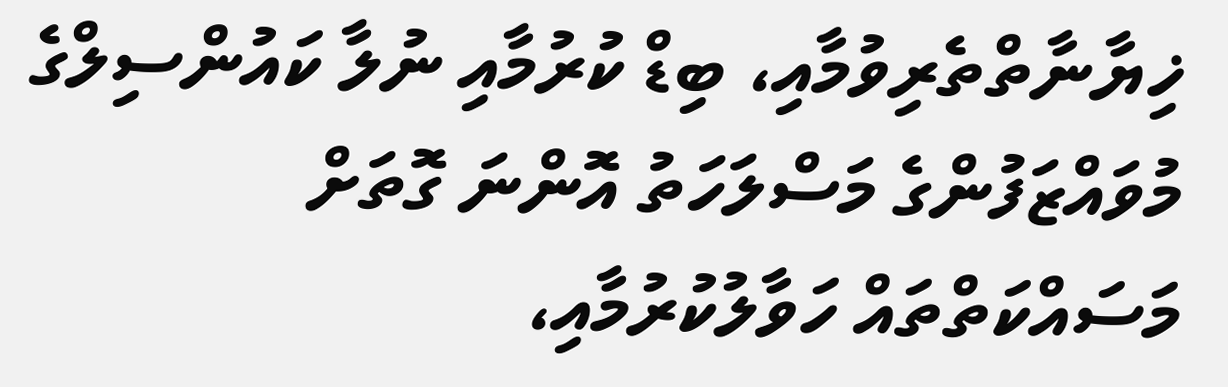ޚިޔާނާތްތެރިވުމާއި، ބިޑް ކުރުމާއި ނުލާ ކައުންސިލްގެ މުވައްޒަފުންގެ މަސްލަހަތު އޮންނަ ގޮތަށް މަސައްކަތްތައް ހަވާލުކުރުމާއި،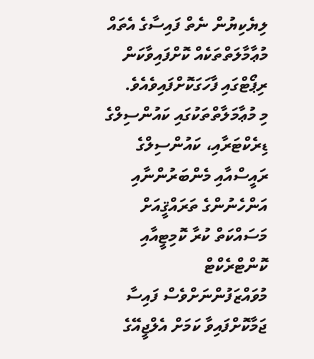ލިޔެކިޔުން ނެތް ފައިސާގެ އެތައް މުޢާމާލަތްތަކެއް ކޮށްފައިވާކަން ރިޕޯޓްގައި ފާހަގަކޮށްފައިވެއެވެ.
މި މުޢާމަލާތްތަކުގައި ކައުންސިލްގެ ޑިރެކްޓަރާއި، ކައުންސިލްގެ ރައީސްއާއި މެންބަރުންނާއި އަންހެނުންގެ ތަރައްޤީއަށް މަސައްކަތް ކުރާ ކޮމިޓީއާއި ކޮންޓްރެކްޓް މުވައްޒަފުންނަށްވެސް ފައިސާ ޖަމާކޮށްފައިވާ ކަމަށް އެލްޖީއޭގެ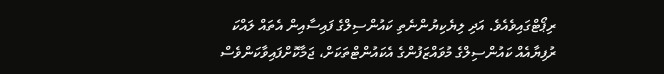ރިޕޯޓްގައިވެއެވެ. އަދި ލިޔެކިޔުންނެތި ކައުންސިލްގެ ފައިސާއިން އެތައް ލައްކަ ރުފިޔާއެއް ކައުންސިލްގެ މުވައްޒަފުންގެ އެކައުންޓްތަކަށް، ޖަމާކޮށްފައިވާކަންވެސް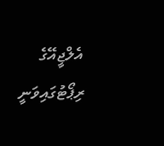އެލްޖީއޭގެ ރިޕޯޓުގައިވަނީ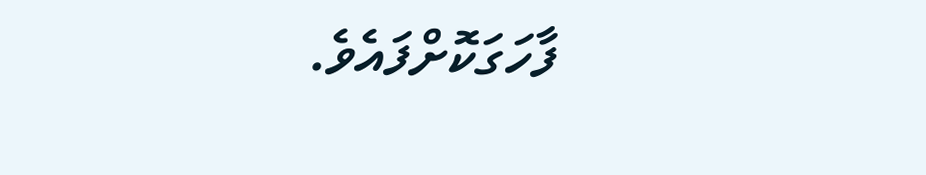ފާހަގަކޮށްފައެވެ.